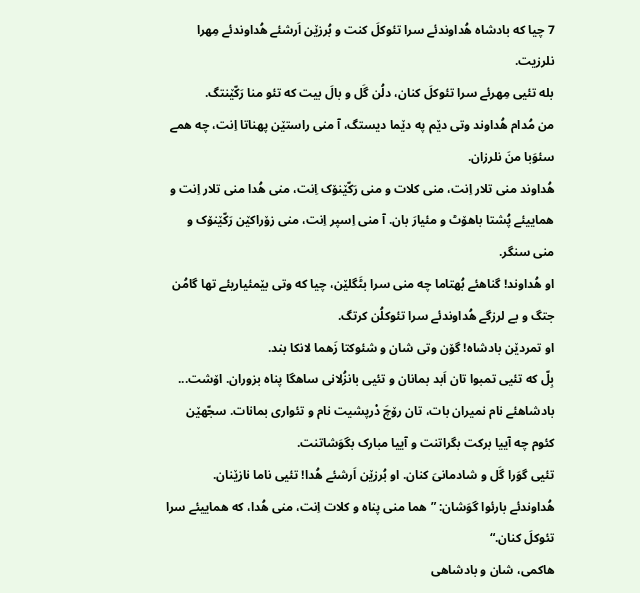7 چیا که بادشاه هُداوندئے سرا تئوکلَ کنت و بُرزێن اَرشئے هُداوندئے مِهرا نلرزیت.
بله تئیی مِهرئے سرا تئوکلَ کنان، دلُن گَل و بالَ بیت که تئو منا رَکّێنتگ.
من مُدام هُداوند وتی دێم په دێما دیستگ، آ منی راستێن پهناتا اِنت، چه همے سئوَبا منَ نلرزان.
هُداوند منی تلار اِنت، منی کلات و منی رَکّێنۆک اِنت، منی هُدا منی تلار اِنت و هماییئے پُشتا باهۆٹ و مئیارَ بان. آ منی اِسپر اِنت، منی زۆراکێن رَکّێنۆک و منی سنگر.
او هُداوند! گناهئے بُهتاما چه منی سرا بٹَگلێن، چیا که وتی بێمئیاریئے تها گامُن جتگ و بے لرزگے هُداوندئے سرا تئوکلُن کرتگ.
او تمردێن بادشاه! گۆن وتی شان و شئوکتا زَهما لانکا بند.
بِلّ که تئیی تمبوا تان اَبد بمانان و تئیی بانزُلانی ساهگا پناه بزوران. اۆشت...
بادشاهئے نام نمیران بات، تان رۆچَ دْرپشیت نام و تئواری بمانات. سجّهێن کئوم چه آییا برکت بگراتنت و آییا مبارک بگوَشاتنت.
تئیی گوَرا گَل و شادمانیَ کنان. او بُرزێن اَرشئے هُدا! تئیی ناما نازێنان.
هُداوندئے بارئوا گوَشان: ”هما منی پناه و کلات اِنت، منی هُدا، که هماییئے سرا تئوکلَ کنان.“
هاکمی، شان و بادشاهی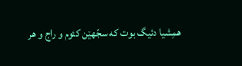همِشیا دئیگ بوت که سجّهێن کئوم و راج و هر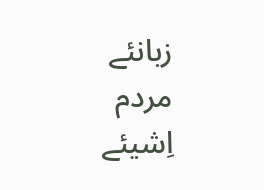زبانئے مردم اِشیئے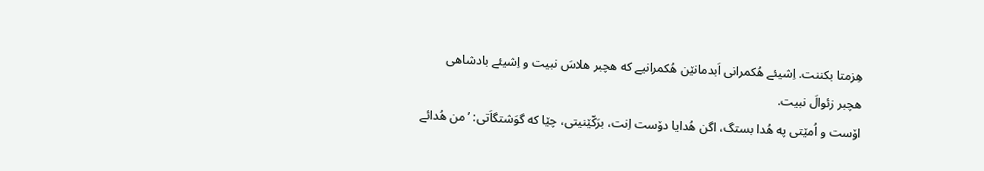هِزمتا بکننت. اِشیئے هُکمرانی اَبدمانێن هُکمرانیے که هچبر هلاسَ نبیت و اِشیئے بادشاهی هچبر زئوالَ نبیت.
اۆست و اُمێتی په هُدا بستگ، اگن هُدایا دۆست اِنت، برَکّێنیتی، چێا که گوَشتگاَتی: ’من هُدائے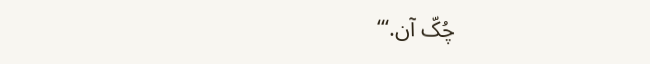چُکّ آن.‘“